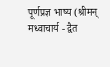पूर्णप्रज्ञ भाष्य (श्रीमन् मध्वाचार्य - द्वैत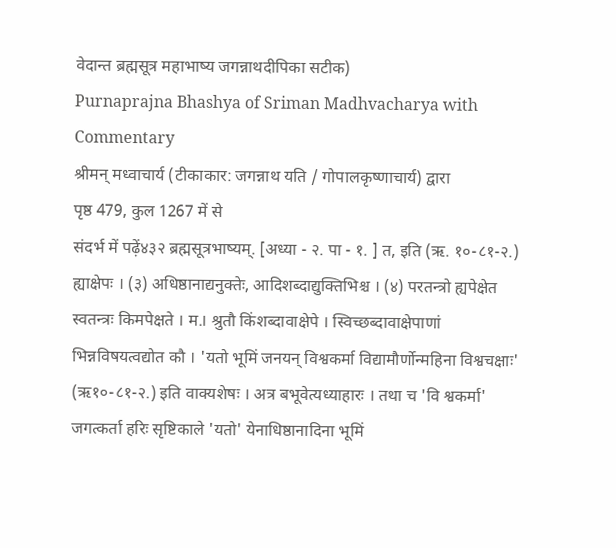वेदान्त ब्रह्मसूत्र महाभाष्य जगन्नाथदीपिका सटीक)
Purnaprajna Bhashya of Sriman Madhvacharya with Commentary
श्रीमन् मध्वाचार्य (टीकाकार: जगन्नाथ यति / गोपालकृष्णाचार्य) द्वारा
पृष्ठ 479, कुल 1267 में से
संदर्भ में पढ़ें४३२ ब्रह्मसूत्रभाष्यम्. [अध्या - २. पा - १. ] त, इति (ऋ. १०-८१-२.) ह्याक्षेपः । (३) अधिष्ठानाद्यनुक्तेः, आदिशब्दाद्युक्तिभिश्च । (४) परतन्त्रो ह्यपेक्षेत स्वतन्त्रः किमपेक्षते । म.। श्रुतौ किंशब्दावाक्षेपे । स्विच्छब्दावाक्षेपाणां भिन्नविषयत्वद्योत कौ । 'यतो भूमिं जनयन् विश्वकर्मा विद्यामौर्णोन्महिना विश्वचक्षाः' (ऋ१०-८१-२.) इति वाक्यशेषः । अत्र बभूवेत्यध्याहारः । तथा च 'वि श्वकर्मा' जगत्कर्ता हरिः सृष्टिकाले 'यतो' येनाधिष्ठानादिना भूमिं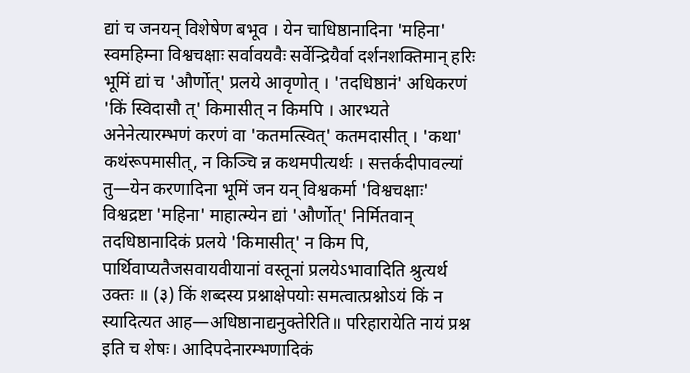द्यां च जनयन् विशेषेण बभूव । येन चाधिष्ठानादिना 'महिना' स्वमहिम्ना विश्वचक्षाः सर्वावयवैः सर्वेन्द्रियैर्वा दर्शनशक्तिमान् हरिः भूमिं द्यां च 'और्णोत्' प्रलये आवृणोत् । 'तदधिष्ठानं' अधिकरणं 'किं स्विदासौ त्' किमासीत् न किमपि । आरभ्यते अनेनेत्यारम्भणं करणं वा 'कतमत्स्वित्' कतमदासीत् । 'कथा' कथंरूपमासीत्, न किञ्चि न्न कथमपीत्यर्थः । सत्तर्कदीपावल्यां तु—येन करणादिना भूमिं जन यन् विश्वकर्मा 'विश्वचक्षाः' विश्वद्रष्टा 'महिना' माहात्म्येन द्यां 'और्णोत्' निर्मितवान् तदधिष्ठानादिकं प्रलये 'किमासीत्' न किम पि, पार्थिवाप्यतैजसवायवीयानां वस्तूनां प्रलयेऽभावादिति श्रुत्यर्थ उक्तः ॥ (३) किं शब्दस्य प्रश्नाक्षेपयोः समत्वात्प्रश्नोऽयं किं न स्यादित्यत आह—अधिष्ठानाद्यनुक्तेरिति॥ परिहारायेति नायं प्रश्न इति च शेषः। आदिपदेनारम्भणादिकं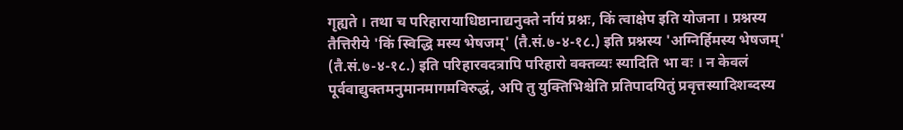गृह्यते । तथा च परिहारायाधिष्ठानाद्यनुक्ते र्नायं प्रश्नः, किं त्वाक्षेप इति योजना । प्रश्नस्य तैत्तिरीये 'किं स्विद्धि मस्य भेषजम्' (तै.सं.७-४-१८.) इति प्रश्नस्य 'अग्निर्हिमस्य भेषजम्' (तै.सं.७-४-१८.) इति परिहारवदत्रापि परिहारो वक्तव्यः स्यादिति भा वः । न केवलं पूर्ववाद्युक्तमनुमानमागमविरुद्धं, अपि तु युक्तिभिश्चेति प्रतिपादयितुं प्रवृत्तस्यादिशब्दस्य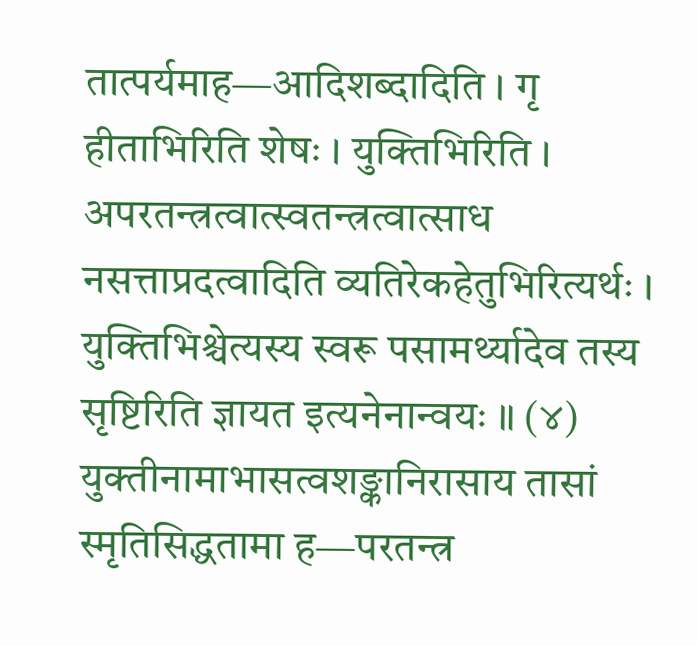तात्पर्यमाह—आदिशब्दादिति । गृ हीताभिरिति शेषः । युक्तिभिरिति । अपरतन्त्रत्वात्स्वतन्त्रत्वात्साध नसत्ताप्रदत्वादिति व्यतिरेकहेतुभिरित्यर्थः । युक्तिभिश्चेत्यस्य स्वरू पसामर्थ्यादेव तस्य सृष्टिरिति ज्ञायत इत्यनेनान्वयः ॥ (४) युक्तीनामाभासत्वशङ्कानिरासाय तासां स्मृतिसिद्धतामा ह—परतन्त्र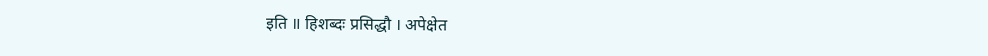इति ॥ हिशब्दः प्रसिद्धौ । अपेक्षेत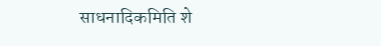साधनादिकमिति शे